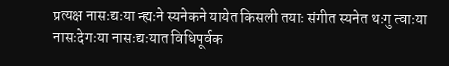प्रत्यक्ष नासःद्यःया न्ह्यःने स्यनेकने यायेत किसली तयाः संगीत स्यनेत थःगु त्वाःया नासःदेगःया नासःद्यःयात विधिपूर्वक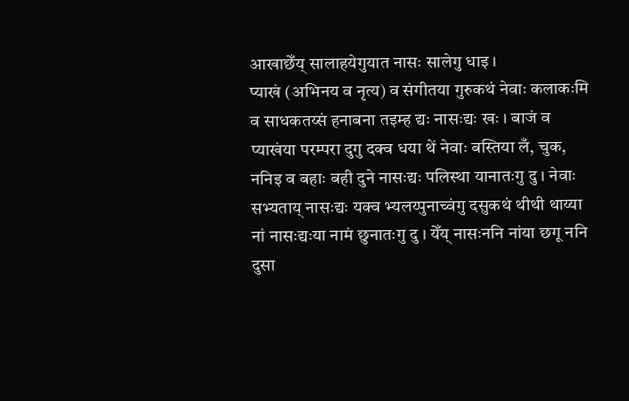आखाछेँय् सालाहयेगुयात नासः सालेगु धाइ ।
प्याखं (अभिनय व नृत्य) व संगीतया गुरुकथं नेवाः कलाकःमि व साधकतय्सं हनाबना तइम्ह द्यः नासःद्यः खः । बाजं व प्याखंया परम्परा दुगु दक्व धया थें नेवाः बस्तिया लँ, चुक, ननिइ व बहाः बही दुने नासःद्यः पलिस्था यानातःगु दु । नेवाः सभ्यताय् नासःद्यः यक्व भ्यलय्पुनाच्वंगु दसुकथं थीथी थाय्या नां नासःद्यःया नामं छुनातःगु दु । येँय् नासःननि नांया छगू ननि दुसा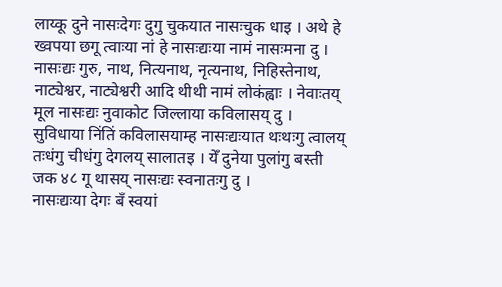लाय्कू दुने नासःदेगः दुगु चुकयात नासःचुक धाइ । अथे हे ख्वपया छगू त्वाःया नां हे नासःद्यःया नामं नासःमना दु ।
नासःद्यः गुरु, नाथ, नित्यनाथ, नृत्यनाथ, निहिस्तेनाथ, नाट्येश्वर, नाट्येश्वरी आदि थीथी नामं लोकंह्वाः । नेवाःतय् मूल नासःद्यः नुवाकोट जिल्लाया कविलासय् दु । सुविधाया निंतिं कविलासयाम्ह नासःद्यःयात थःथःगु त्वालय् तःधंगु चीधंगु देगलय् सालातइ । येँ दुनेया पुलांगु बस्ती जक ४८ गू थासय् नासःद्यः स्वनातःगु दु ।
नासःद्यःया देगः बँ स्वयां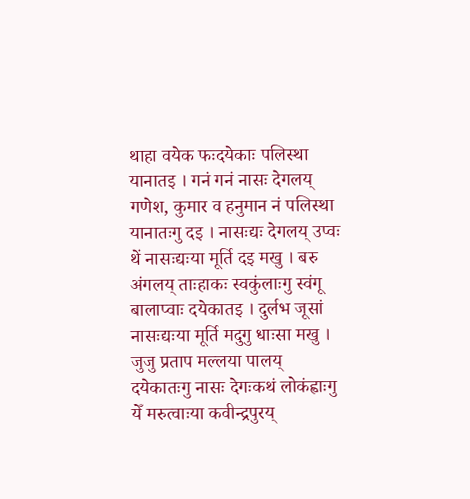थाहा वयेक फःदयेकाः पलिस्था यानातइ । गनं गनं नासः देगलय् गणेश, कुमार व हनुमान नं पलिस्था यानातःगु दइ । नासःद्यः देगलय् उप्वः थें नासःद्यःया मूर्ति दइ मखु । बरु अंगलय् ताःहाकः स्वकुंलाःगु स्वंगू बालाप्वाः दयेकातइ । दुर्लभ जूसां नासःद्यःया मूर्ति मदुगु धाःसा मखु । जुजु प्रताप मल्लया पालय् दयेकातःगु नासः देगःकथं लोकंह्वाःगु येँ मरुत्वाःया कवीन्द्रपुरय्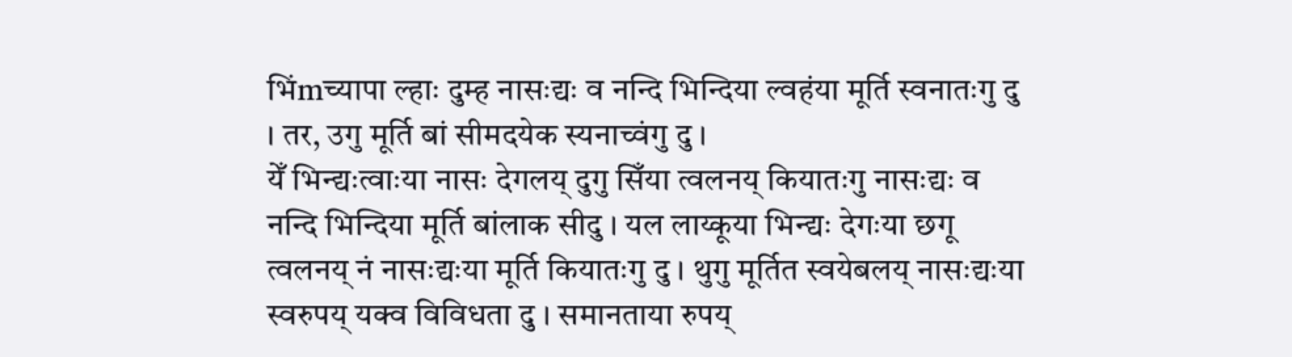भिंmच्यापा ल्हाः दुम्ह नासःद्यः व नन्दि भिन्दिया ल्वहंया मूर्ति स्वनातःगु दु । तर, उगु मूर्ति बां सीमदयेक स्यनाच्वंगु दु ।
येँ भिन्द्यःत्वाःया नासः देगलय् दुगु सिँया त्वलनय् कियातःगु नासःद्यः व नन्दि भिन्दिया मूर्ति बांलाक सीदु । यल लाय्कूया भिन्द्यः देगःया छगू त्वलनय् नं नासःद्यःया मूर्ति कियातःगु दु । थुगु मूर्तित स्वयेबलय् नासःद्यःया स्वरुपय् यक्व विविधता दु । समानताया रुपय्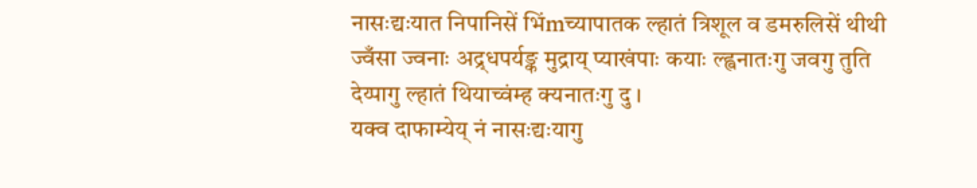नासःद्यःयात निपानिसें भिंmच्यापातक ल्हातं त्रिशूल व डमरुलिसें थीथी ज्वँसा ज्वनाः अद्र्धपर्यङ्क मुद्राय् प्याखंपाः कयाः ल्ह्वनातःगु जवगु तुति देय्पागु ल्हातं थियाच्वंम्ह क्यनातःगु दु ।
यक्व दाफाम्येय् नं नासःद्यःयागु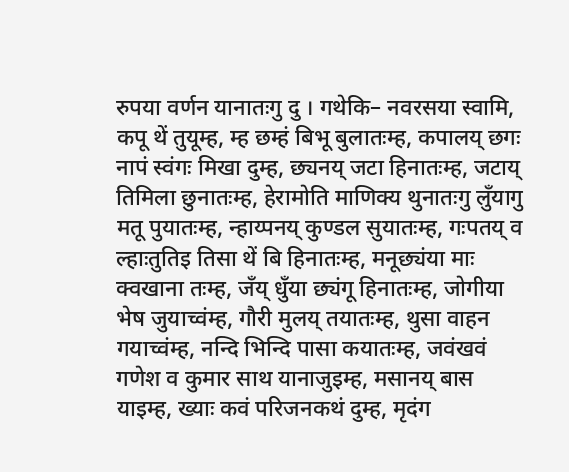रुपया वर्णन यानातःगु दु । गथेकि– नवरसया स्वामि, कपू थें तुयूम्ह, म्ह छम्हं बिभू बुलातःम्ह, कपालय् छगः नापं स्वंगः मिखा दुम्ह, छ्यनय् जटा हिनातःम्ह, जटाय् तिमिला छुनातःम्ह, हेरामोति माणिक्य थुनातःगु लुँयागु मतू पुयातःम्ह, न्हाय्पनय् कुण्डल सुयातःम्ह, गःपतय् व ल्हाःतुतिइ तिसा थें बि हिनातःम्ह, मनूछ्यंया माः क्वखाना तःम्ह, जँय् धुँया छ्यंगू हिनातःम्ह, जोगीया भेष जुयाच्वंम्ह, गौरी मुलय् तयातःम्ह, थुसा वाहन गयाच्वंम्ह, नन्दि भिन्दि पासा कयातःम्ह, जवंखवं गणेश व कुमार साथ यानाजुइम्ह, मसानय् बास याइम्ह, ख्याः कवं परिजनकथं दुम्ह, मृदंग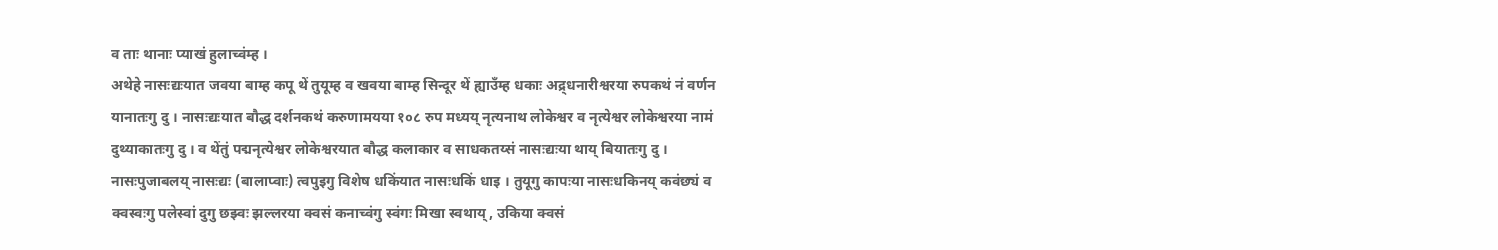व ताः थानाः प्याखं हुलाच्वंम्ह ।
अथेहे नासःद्यःयात जवया बाम्ह कपू थें तुयूम्ह व खवया बाम्ह सिन्दूर थें ह्याउँम्ह धकाः अद्र्धनारीश्वरया रुपकथं नं वर्णन यानातःगु दु । नासःद्यःयात बौद्ध दर्शनकथं करुणामयया १०८ रुप मध्यय् नृत्यनाथ लोकेश्वर व नृत्येश्वर लोकेश्वरया नामं दुथ्याकातःगु दु । व थेंतुं पद्मनृत्येश्वर लोकेश्वरयात बौद्ध कलाकार व साधकतय्सं नासःद्यःया थाय् बियातःगु दु ।
नासःपुजाबलय् नासःद्यः (बालाप्वाः) त्वपुइगु विशेष धकिंयात नासःधकिं धाइ । तुयूगु कापःया नासःधकिनय् कवंछ्यं व क्वस्वःगु पलेस्वां दुगु छझ्वः झल्लरया क्वसं कनाच्वंगु स्वंगः मिखा स्वथाय्, उकिया क्वसं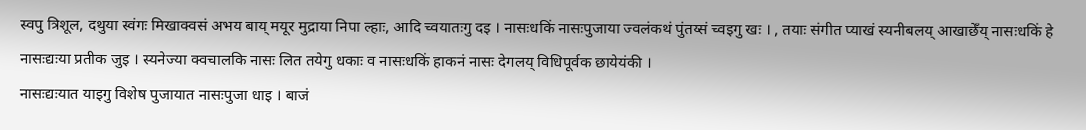स्वपु त्रिशूल, दथुया स्वंगः मिखाक्वसं अभय बाय् मयूर मुद्राया निपा ल्हाः, आदि च्वयातःगु दइ । नासःधकिं नासःपुजाया ज्वलंकथं पुंतय्सं च्वइगु खः । , तयाः संगीत प्याखं स्यनीबलय् आखाछेँय् नासःधकिं हे नासःद्यःया प्रतीक जुइ । स्यनेज्या क्वचालकि नासः लित तयेगु धकाः व नासःधकिं हाकनं नासः देगलय् विधिपूर्वक छायेयंकी ।
नासःद्यःयात याइगु विशेष पुजायात नासःपुजा धाइ । बाजं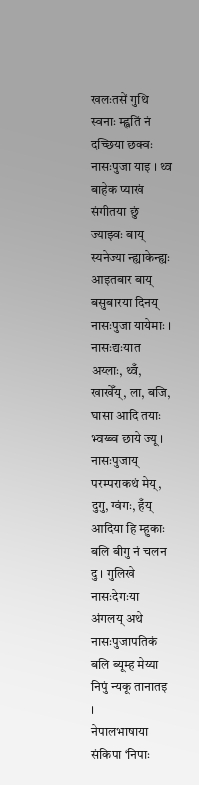खलःतसें गुथि स्वनाः म्ह्वतिं नं दच्छिया छक्वः नासःपुजा याइ । थ्व बाहेक प्याखं संगीतया छुं ज्याझ्वः बाय् स्यनेज्या न्ह्याकेन्ह्यः आइतबार बाय् बसुबारया दिनय् नासःपुजा यायेमाः । नासःद्यःयात अय्लाः, थ्वँ, खाखेँय्, ला, बजि, घासा आदि तयाः भ्वय्ब्व छाये ज्यू । नासःपुजाय् परम्पराकथं मेय्, दुगु, ग्वंगः, हँय् आदिया हि म्हुकाः बलि बीगु नं चलन दु । गुलिखे नासःदेगःया अंगलय् अथे नासःपुजापतिकं बलि ब्यूम्ह मेय्या निपुं न्यकू तानातइ ।
नेपालभाषाया संकिपा ‘निपाः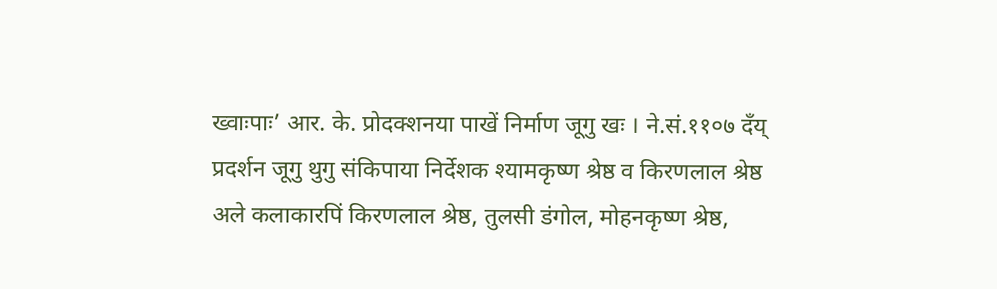ख्वाःपाः’ आर. के. प्रोदक्शनया पाखें निर्माण जूगु खः । ने.सं.११०७ दँय् प्रदर्शन जूगु थुगु संकिपाया निर्देशक श्यामकृष्ण श्रेष्ठ व किरणलाल श्रेष्ठ अले कलाकारपिं किरणलाल श्रेष्ठ, तुलसी डंगोल, मोहनकृष्ण श्रेष्ठ,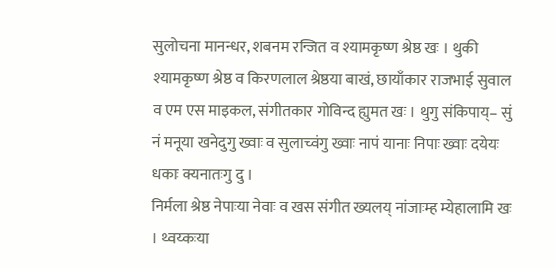सुलोचना मानन्धर, शबनम रन्जित व श्यामकृष्ण श्रेष्ठ खः । थुकी श्यामकृष्ण श्रेष्ठ व किरणलाल श्रेष्ठया बाखं, छायाँकार राजभाई सुवाल व एम एस माइकल, संगीतकार गोविन्द ह्युमत खः । थुगु संकिपाय्– सुं नं मनूया खनेदुगु ख्वाः व सुलाच्वंगु ख्वाः नापं यानाः निपाः ख्वाः दयेयः धकाः क्यनातःगु दु ।
निर्मला श्रेष्ठ नेपाःया नेवाः व खस संगीत ख्यलय् नांजाःम्ह म्येहालामि खः । थ्वय्कःया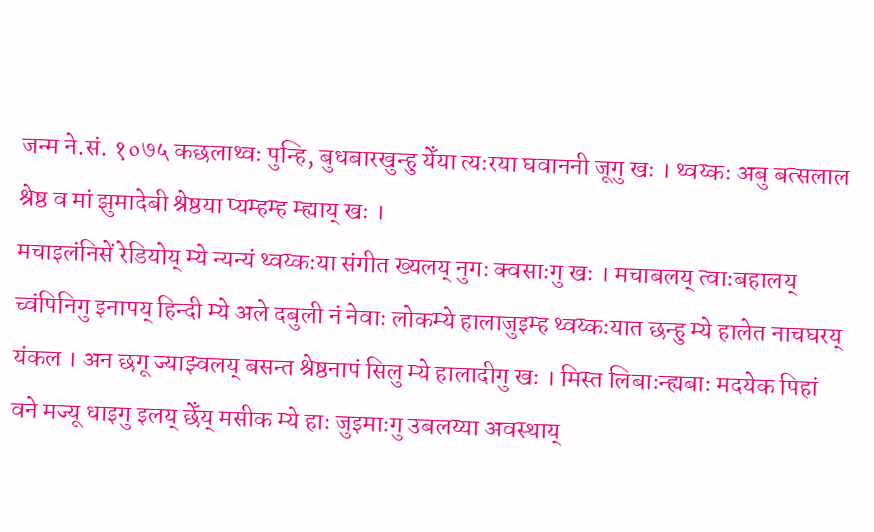जन्म ने.सं. १०७५ कछलाथ्वः पुन्हि, बुधबारखुन्हु येँया त्यःरया घवाननी जूगु खः । थ्वय्कः अबु बत्सलाल श्रेष्ठ व मां झुमादेबी श्रेष्ठया प्यम्हम्ह म्ह्याय् खः ।
मचाइलंनिसें रेडियोय् म्ये न्यन्यं थ्वय्कःया संगीत ख्यलय् नुगः क्वसाःगु खः । मचाबलय् त्वाःबहालय् च्वंपिनिगु इनापय् हिन्दी म्ये अले दबुली नं नेवाः लोकम्ये हालाजुइम्ह थ्वय्कःयात छन्हु म्ये हालेत नाचघरय् यंकल । अन छगू ज्याझ्वलय् बसन्त श्रेष्ठनापं सिलु म्ये हालादीगु खः । मिस्त लिबाःन्ह्यबाः मदयेक पिहां वने मज्यू धाइगु इलय् छेँय् मसीक म्ये हाः जुइमाःगु उबलय्या अवस्थाय्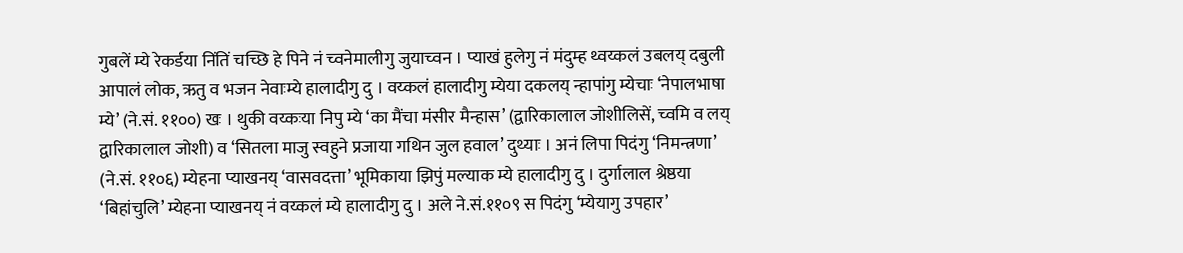गुबलें म्ये रेकर्डया निंतिं चच्छि हे पिने नं च्वनेमालीगु जुयाच्वन । प्याखं हुलेगु नं मंदुम्ह थ्वय्कलं उबलय् दबुली आपालं लोक, ऋतु व भजन नेवाःम्ये हालादीगु दु । वय्कलं हालादीगु म्येया दकलय् न्हापांगु म्येचाः ‘नेपालभाषा म्ये’ (ने.सं. ११००) खः । थुकी वय्कःया निपु म्ये ‘का मैंचा मंसीर मैन्हास’ (द्वारिकालाल जोशीलिसें, च्वमि व लय् द्वारिकालाल जोशी) व ‘सितला माजु स्वहुने प्रजाया गथिन जुल हवाल’ दुथ्याः । अनं लिपा पिदंगु ‘निमन्त्रणा’ (ने.सं. ११०६) म्येहना प्याखनय् ‘वासवदत्ता’ भूमिकाया झिपुं मल्याक म्ये हालादीगु दु । दुर्गालाल श्रेष्ठया ‘बिहांचुलि’ म्येहना प्याखनय् नं वय्कलं म्ये हालादीगु दु । अले ने.सं.११०९ स पिदंगु ‘म्येयागु उपहार’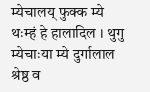म्येचालय् फुक्क म्ये थःम्हं हे हालादिल । थुगु
म्येचाःया म्ये दुर्गालाल श्रेष्ठ व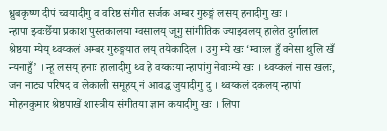ध्रुबकृष्ण दीपं च्वयादीगु व वरिष्ठ संगीत सर्जक अम्बर गुरुङ्गं लसय् हनादीगु खः ।
न्हापा झ्वःछेँया प्रकाश पुस्तकालया ग्वसालय् जूगु सांगीतिक ज्याझ्वलय् हालेत दुर्गालाल श्रेष्ठया म्येय् थ्वय्कलं अम्बर गुरुङ्गयात लय् तयेकादिल । उगु म्ये खः ‘म्वाःल हुँ वनेसा थुलि खँ न्यनाहुँ’ । न्हू लसय् हनाः हालादीगु थ्व हे वय्कःया न्हापांगु नेवाःम्ये खः । थ्वय्कलं नास खलः, जन नाट्य परिषद व लेकाली समूहय् नं आवद्ध जुयादीगु दु । थ्वय्कलं दकलय् न्हापां मोहनकुमार श्रेष्ठपाखें शास्त्रीय संगीतया ज्ञान कयादीगु खः । लिपा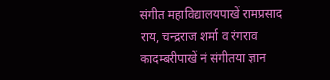संगीत महाविद्यालयपाखें रामप्रसाद राय, चन्द्रराज शर्मा व रंगराव कादम्बरीपाखें नं संगीतया ज्ञान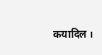कयादिल ।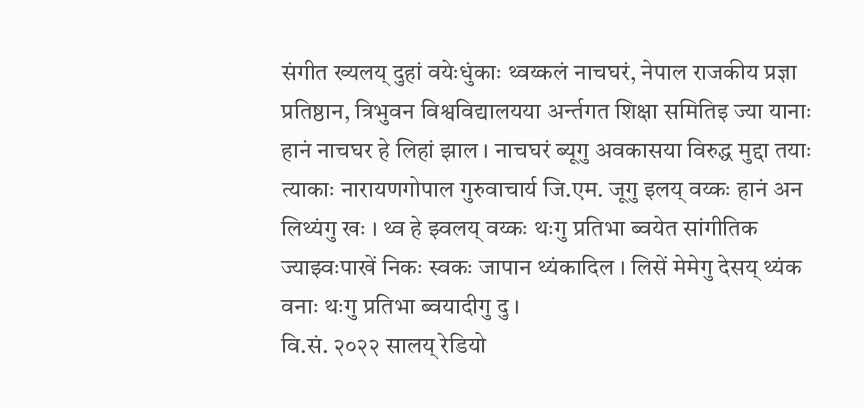संगीत ख्यलय् दुहां वयेःधुंकाः थ्वय्कलं नाचघरं, नेपाल राजकीय प्रज्ञा प्रतिष्ठान, त्रिभुवन विश्वविद्यालयया अर्न्तगत शिक्षा समितिइ ज्या यानाः हानं नाचघर हे लिहां झाल । नाचघरं ब्यूगु अवकासया विरुद्ध मुद्दा तयाः त्याकाः नारायणगोपाल गुरुवाचार्य जि.एम. जूगु इलय् वय्कः हानं अन लिथ्यंगु खः । थ्व हे झ्वलय् वय्कः थःगु प्रतिभा ब्वयेत सांगीतिक ज्याझ्वःपाखें निकः स्वकः जापान थ्यंकादिल । लिसें मेमेगु देसय् थ्यंक वनाः थःगु प्रतिभा ब्वयादीगु दु ।
वि.सं. २०२२ सालय् रेडियो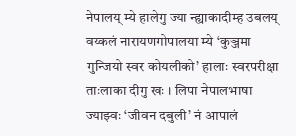नेपालय् म्ये हालेगु ज्या न्ह्याकादीम्ह उबलय् वय्कलं नारायणगोपालया म्ये ‘कुञ्जमा गुन्जियो स्वर कोयलीको’ हालाः स्वरपरीक्षा ताःलाका दीगु खः । लिपा नेपालभाषा ज्याझ्वः ‘जीवन दबुली’ नं आपालं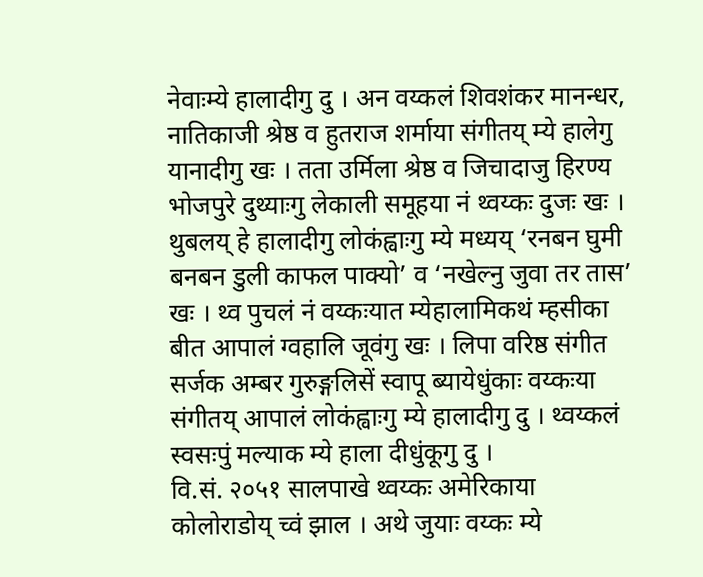नेवाःम्ये हालादीगु दु । अन वय्कलं शिवशंकर मानन्धर, नातिकाजी श्रेष्ठ व हुतराज शर्माया संगीतय् म्ये हालेगु यानादीगु खः । तता उर्मिला श्रेष्ठ व जिचादाजु हिरण्य भोजपुरे दुथ्याःगु लेकाली समूहया नं थ्वय्कः दुजः खः । थुबलय् हे हालादीगु लोकंह्वाःगु म्ये मध्यय् ‘रनबन घुमी बनबन डुली काफल पाक्यो’ व ‘नखेल्नु जुवा तर तास’ खः । थ्व पुचलं नं वय्कःयात म्येहालामिकथं म्हसीका बीत आपालं ग्वहालि जूवंगु खः । लिपा वरिष्ठ संगीत सर्जक अम्बर गुरुङ्गलिसें स्वापू ब्यायेधुंकाः वय्कःया संगीतय् आपालं लोकंह्वाःगु म्ये हालादीगु दु । थ्वय्कलं स्वसःपुं मल्याक म्ये हाला दीधुंकूगु दु ।
वि.सं. २०५१ सालपाखे थ्वय्कः अमेरिकाया कोलोराडोय् च्वं झाल । अथे जुयाः वय्कः म्ये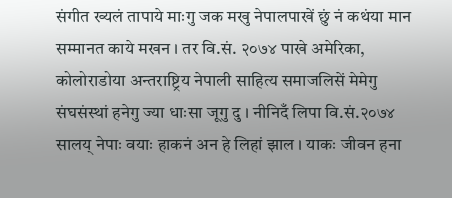संगीत ख्यलं तापाये माःगु जक मखु नेपालपाखें छुं नं कथंया मान सम्मानत काये मखन । तर वि.सं. २०७४ पाखे अमेरिका, कोलोराडोया अन्तराष्ट्रिय नेपाली साहित्य समाजलिसें मेमेगु संघसंस्थां हनेगु ज्या धाःसा जूगु दु । नीनिदँ लिपा वि.सं.२०७४ सालय् नेपाः वयाः हाकनं अन हे लिहां झाल । याकः जीवन हना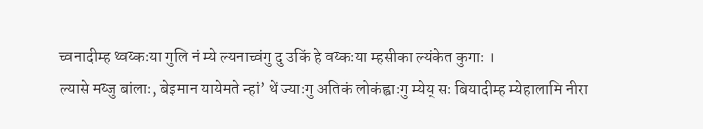च्वनादीम्ह थ्वय्कःया गुलि नं म्ये ल्यनाच्वंगु दु उकिं हे वय्कःया म्हसीका ल्यंकेत कुगाः ।
ल्यासे मय्जु बांलाः, बेइमान यायेमते न्हां’ थें ज्याःगु अतिकं लोकंह्वाःगु म्येय् सः बियादीम्ह म्येहालामि नीरा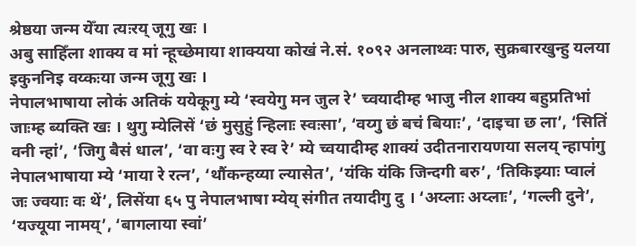श्रेष्ठया जन्म येँया त्यःरय् जूगु खः ।
अबु साहिँला शाक्य व मां न्हूच्छेमाया शाक्यया कोखं ने.सं. १०९२ अनलाथ्वः पारु, सुक्रबारखुन्हु यलया इकुननिइ वय्कःया जन्म जूगु खः ।
नेपालभाषाया लोकं अतिकं ययेकूगु म्ये ‘स्वयेगु मन जुल रे’ च्वयादीम्ह भाजु नील शाक्य बहुप्रतिभां जाःम्ह ब्यक्ति खः । थुगु म्येलिसें ‘छं मुसुहुं न्हिलाः स्वःसा’, ‘वय्गु छं बचं बियाः’, ‘दाइचा छ ला’, ‘सितिं वनी न्हां’, ‘जिगु बैसं धाल’, ‘वा वःगु स्व रे स्व रे’ म्ये च्वयादीम्ह शाक्यं उदीतनारायणया सलय् न्हापांगु नेपालभाषाया म्ये ‘माया रे रत्न’, ‘थौंकन्हय्या ल्यासेत’, ‘यंकि यंकि जिन्दगी बरु’, ‘तिकिझ्याः प्वालं जः ज्वयाः वः थें’, लिसेंया ६५ पु नेपालभाषा म्येय् संगीत तयादीगु दु । ‘अय्लाः अय्लाः’, ‘गल्ली दुने’, ‘यज्यूया नामय्’, ‘बागलाया स्वां’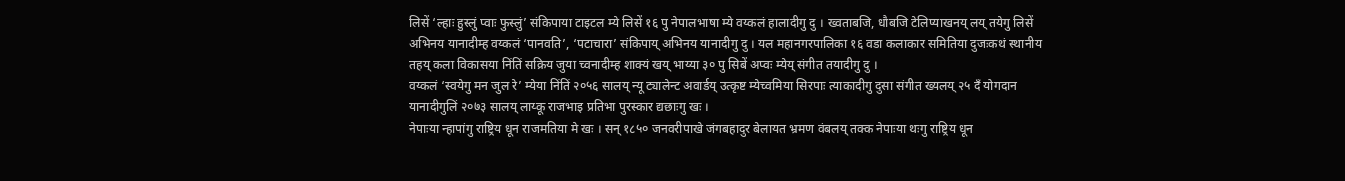लिसें ‘ल्हाः हुस्लुं प्वाः फुस्लुं’ संकिपाया टाइटल म्ये लिसें १६ पु नेपालभाषा म्ये वय्कलं हालादीगु दु । ख्वताबजि, धौबजि टेलिप्याखनय् लय् तयेगु लिसें अभिनय यानादीम्ह वय्कलं ‘पानवति’, ‘पटाचारा’ संकिपाय् अभिनय यानादीगु दु । यल महानगरपालिका १६ वडा कलाकार समितिया दुजःकथं स्थानीय तहय् कला विकासया निंतिं सक्रिय जुया च्वनादीम्ह शाक्यं खय् भाय्या ३० पु सिबें अप्वः म्येय् संगीत तयादीगु दु ।
वय्कलं ‘स्वयेगु मन जुल रे’ म्येया निंतिं २०५६ सालय् न्यू ट्यालेन्ट अवार्डय् उत्कृष्ट म्येच्वमिया सिरपाः त्याकादीगु दुसा संगीत ख्यलय् २५ दँ योगदान यानादीगुलिं २०७३ सालय् लाय्कू राजभाइ प्रतिभा पुरस्कार द्यछाःगु खः ।
नेपाःया न्हापांगु राष्ट्रिय धून राजमतिया मे खः । सन् १८५० जनवरीपाखे जंगबहादुर बेलायत भ्रमण वंबलय् तक्क नेपाःया थःगु राष्ट्रिय धून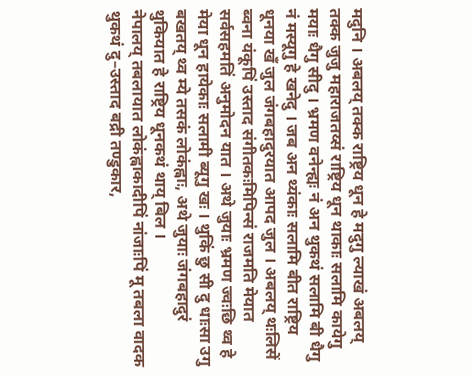मदुनि । अबलय् तक्क राष्ट्रिय धून हे मदुगु ल्याखं अबलय् तक्क जुजु महाराजतय्सं राष्ट्रिय धून थाकाः सलामि कायेगु मयाः धैगु सीदु । भ्रमण वनेन्ह्यः नं अन थुकथं सलामि बी धैगु नं मस्यूगु हे खनेदु । जब अन थ्यंकाः सलामि बीत राष्ट्रिय धूनया खँ जुल जंगबहादुरयात आपद जुल । अबलय् थःलिसें ब्वना यंकूपिं उस्ताद संगीतकःमिपिन्सं राजमति मेयात सर्वसहमतिं अनुमोदन यात । अथे जुयाः भ्रमण ज्वःछि थ्व हे मेया धून हायेकाः सलामी ब्यूगु खः । थुकिं छु सी दु धाःसा उगु बखतय् थ्व म्ये तसकं लोकंह्वाः, अथे जुयाः जंगबहादुरं थुकियात हे राष्ट्रिय धूनकथं थाय् बिल ।
नेपालय् तबलायात लोकंह्वाकादीपिं नांजाःपिं मू तबला वादक थुकथं दु–उस्ताद बद्री तण्डुकार,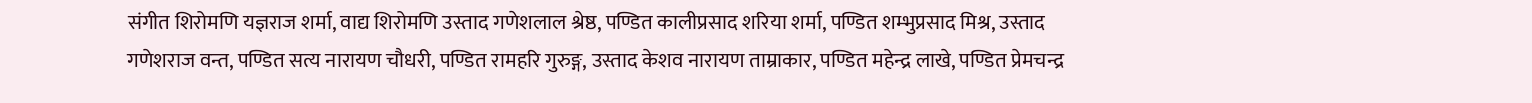संगीत शिरोमणि यज्ञराज शर्मा, वाद्य शिरोमणि उस्ताद गणेशलाल श्रेष्ठ, पण्डित कालीप्रसाद शरिया शर्मा, पण्डित शम्भुप्रसाद मिश्र, उस्ताद गणेशराज वन्त, पण्डित सत्य नारायण चौधरी, पण्डित रामहरि गुरुङ्ग, उस्ताद केशव नारायण ताम्राकार, पण्डित महेन्द्र लाखे, पण्डित प्रेमचन्द्र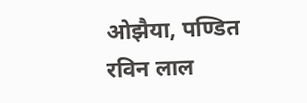ओझैया, पण्डित रविन लाल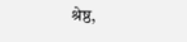श्रेष्ठ,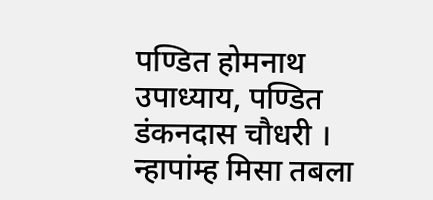पण्डित होमनाथ उपाध्याय, पण्डित डंकनदास चौधरी ।
न्हापांम्ह मिसा तबला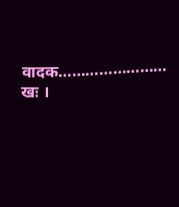वादक…………………… खः ।